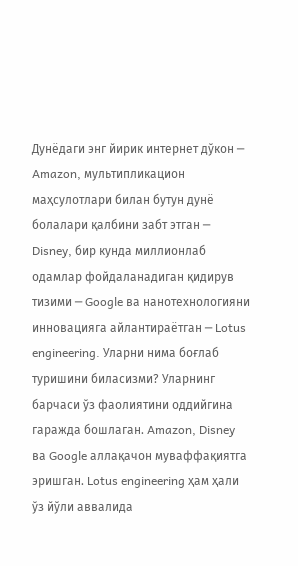Дунёдаги энг йирик интернет дўкон ─ Amazon, мультипликацион маҳсулотлари билан бутун дунё болалари қалбини забт этган ─ Disney, бир кунда миллионлаб одамлар фойдаланадиган қидирув тизими ─ Google ва нанотехнологияни инновацияга айлантираётган ─ Lotus engineering. Уларни нима боғлаб туришини биласизми? Уларнинг барчаси ўз фаолиятини оддийгина гаражда бошлаган. Amazon, Disney ва Google аллақачон муваффақиятга эришган. Lotus engineering ҳам ҳали ўз йўли аввалида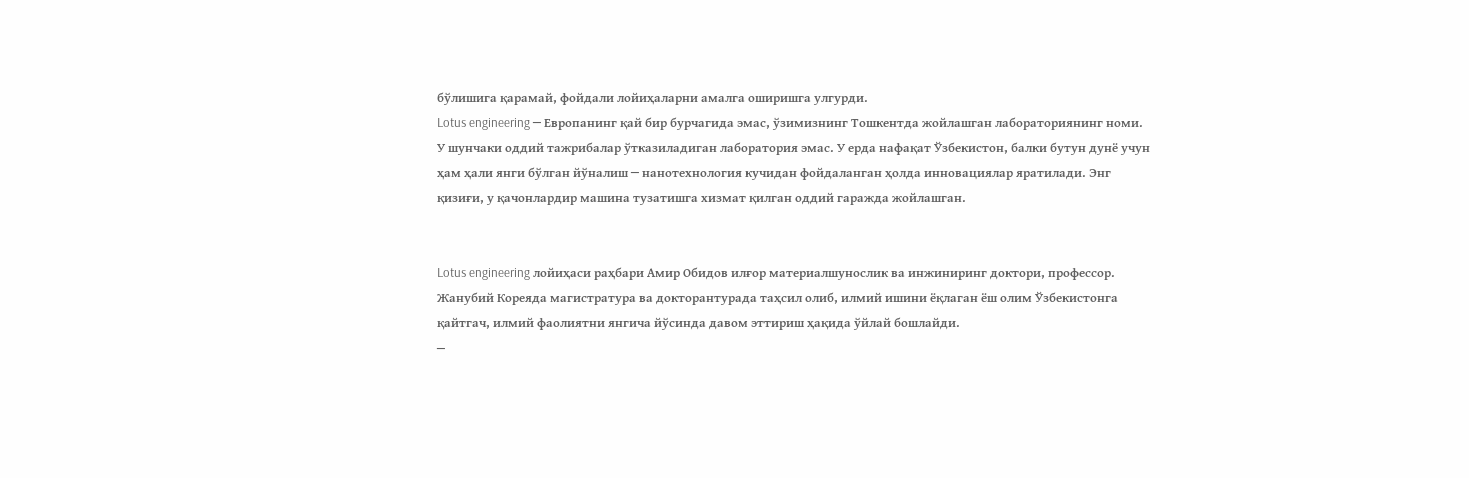бўлишига қарамай, фойдали лойиҳаларни амалга оширишга улгурди.
Lotus engineering ─ Европанинг қай бир бурчагида эмас, ўзимизнинг Тошкентда жойлашган лабораториянинг номи. У шунчаки оддий тажрибалар ўтказиладиган лаборатория эмас. У ерда нафақат Ўзбекистон, балки бутун дунё учун ҳам ҳали янги бўлган йўналиш ─ нанотехнология кучидан фойдаланган ҳолда инновациялар яратилади. Энг қизиғи, у қачонлардир машина тузатишга хизмат қилган оддий гаражда жойлашган.


Lotus engineering лойиҳаси раҳбари Амир Обидов илғор материалшунослик ва инжиниринг доктори, профессор. Жанубий Кореяда магистратура ва докторантурада таҳсил олиб, илмий ишини ёқлаган ёш олим Ўзбекистонга қайтгач, илмий фаолиятни янгича йўсинда давом эттириш ҳақида ўйлай бошлайди.
─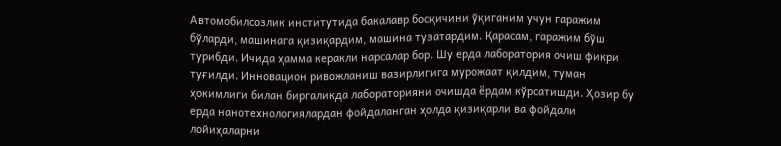Автомобилсозлик институтида бакалавр босқичини ўқиганим учун гаражим бўларди, машинага қизиқардим, машина тузатардим. Қарасам, гаражим бўш турибди. Ичида ҳамма керакли нарсалар бор. Шу ерда лаборатория очиш фикри туғилди. Инновацион ривожланиш вазирлигига мурожаат қилдим, туман ҳокимлиги билан биргаликда лабораторияни очишда ёрдам кўрсатишди. Ҳозир бу ерда нанотехнологиялардан фойдаланган ҳолда қизиқарли ва фойдали лойиҳаларни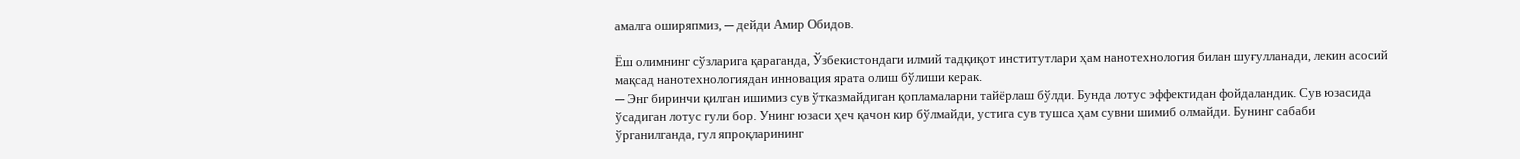амалга оширяпмиз, ─ дейди Амир Обидов.

Ёш олимнинг сўзларига қараганда, Ўзбекистондаги илмий тадқиқот институтлари ҳам нанотехнология билан шуғулланади, лекин асосий мақсад нанотехнологиядан инновация ярата олиш бўлиши керак.
─ Энг биринчи қилган ишимиз сув ўтказмайдиган қопламаларни тайёрлаш бўлди. Бунда лотус эффектидан фойдаландик. Сув юзасида ўсадиган лотус гули бор. Унинг юзаси ҳеч қачон кир бўлмайди, устига сув тушса ҳам сувни шимиб олмайди. Бунинг сабаби ўрганилганда, гул япроқларининг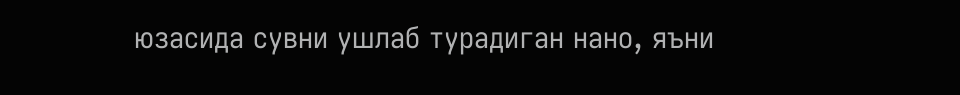юзасида сувни ушлаб турадиган нано, яъни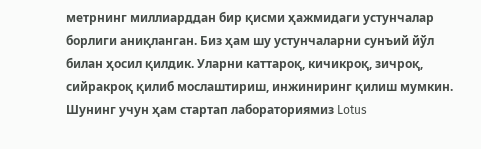метрнинг миллиарддан бир қисми ҳажмидаги устунчалар борлиги аниқланган. Биз ҳам шу устунчаларни сунъий йўл билан ҳосил қилдик. Уларни каттароқ, кичикроқ, зичроқ, сийракроқ қилиб мослаштириш, инжиниринг қилиш мумкин. Шунинг учун ҳам стартап лабораториямиз Lotus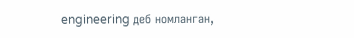engineering деб номланган,